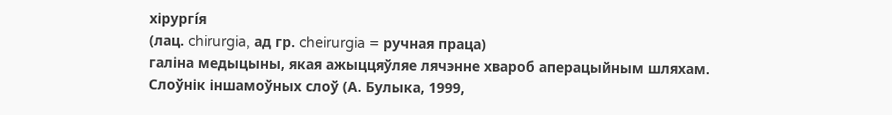хірургі́я
(лац. chirurgia, ад гр. cheirurgia = ручная праца)
галіна медыцыны, якая ажыццяўляе лячэнне хвароб аперацыйным шляхам.
Слоўнік іншамоўных слоў (А. Булыка, 1999,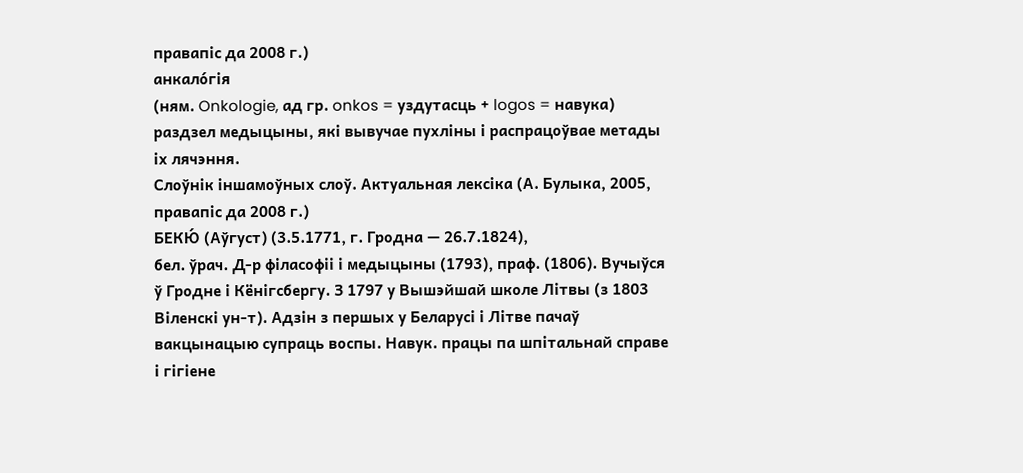правапіс да 2008 г.)
анкало́гія
(ням. Onkologie, ад гр. onkos = уздутасць + logos = навука)
раздзел медыцыны, які вывучае пухліны і распрацоўвае метады іх лячэння.
Слоўнік іншамоўных слоў. Актуальная лексіка (А. Булыка, 2005, правапіс да 2008 г.)
БЕКЮ́ (Аўгуст) (3.5.1771, г. Гродна — 26.7.1824),
бел. ўрач. Д-р філасофіі і медыцыны (1793), праф. (1806). Вучыўся ў Гродне і Кёнігсбергу. З 1797 у Вышэйшай школе Літвы (з 1803 Віленскі ун-т). Адзін з першых у Беларусі і Літве пачаў вакцынацыю супраць воспы. Навук. працы па шпітальнай справе і гігіене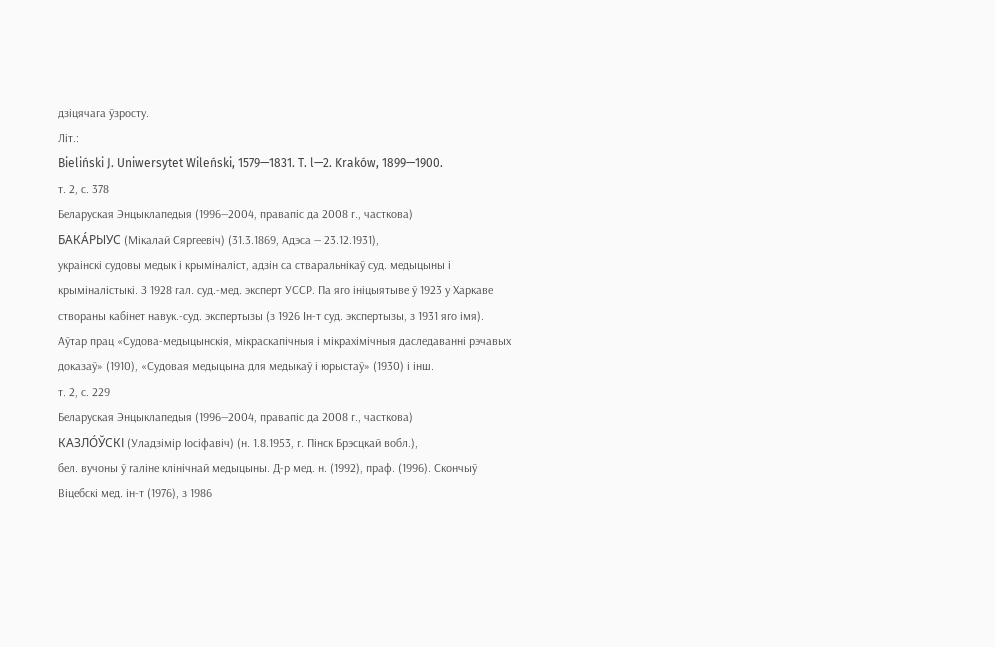дзіцячага ўзросту.
Літ.:
Bieliński J. Uniwersytet Wileński, 1579—1831. T. l—2. Kraków, 1899—1900.
т. 2, с. 378
Беларуская Энцыклапедыя (1996—2004, правапіс да 2008 г., часткова)
БАКА́РЫУС (Мікалай Сяргеевіч) (31.3.1869, Адэса — 23.12.1931),
украінскі судовы медык і крыміналіст, адзін са стваральнікаў суд. медыцыны і крыміналістыкі. З 1928 гал. суд.-мед. эксперт УССР. Па яго ініцыятыве ў 1923 у Харкаве створаны кабінет навук.-суд. экспертызы (з 1926 Ін-т суд. экспертызы, з 1931 яго імя). Аўтар прац «Судова-медыцынскія, мікраскапічныя і мікрахімічныя даследаванні рэчавых доказаў» (1910), «Судовая медыцына для медыкаў і юрыстаў» (1930) і інш.
т. 2, с. 229
Беларуская Энцыклапедыя (1996—2004, правапіс да 2008 г., часткова)
КАЗЛО́ЎСКІ (Уладзімір Іосіфавіч) (н. 1.8.1953, г. Пінск Брэсцкай вобл.),
бел. вучоны ў галіне клінічнай медыцыны. Д-р мед. н. (1992), праф. (1996). Скончыў Віцебскі мед. ін-т (1976), з 1986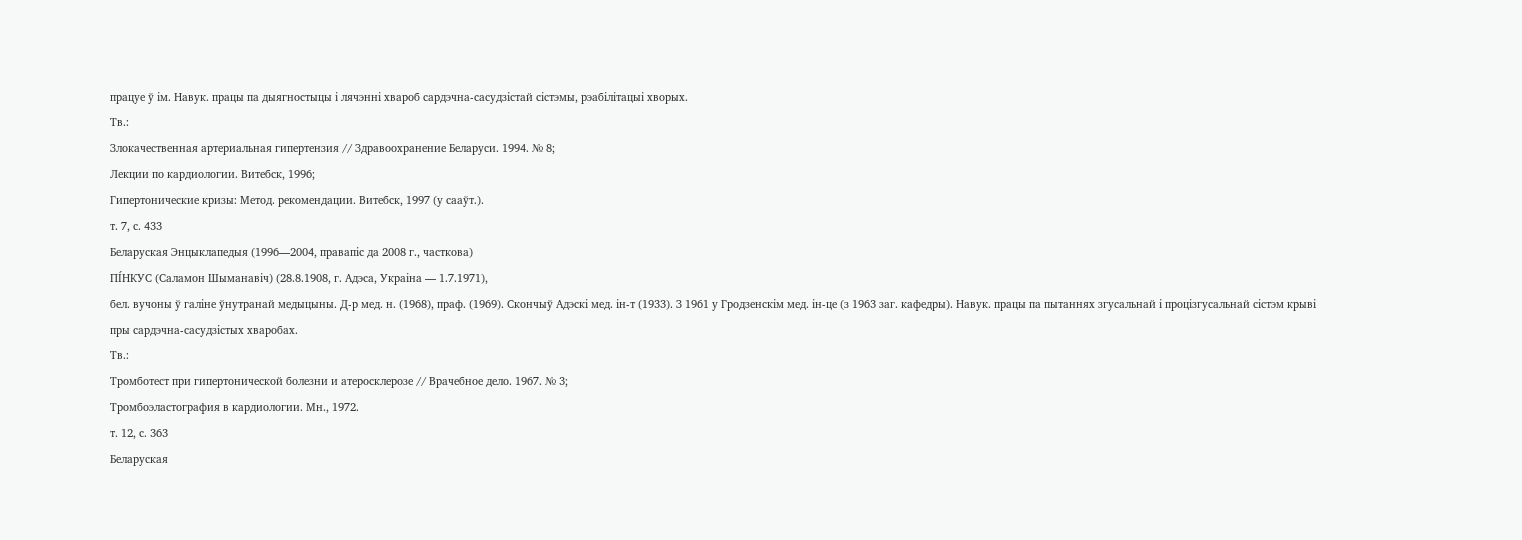працуе ў ім. Навук. працы па дыягностыцы і лячэнні хвароб сардэчна-сасудзістай сістэмы, рэабілітацыі хворых.
Тв.:
Злокачественная артериальная гипертензия // Здравоохранение Беларуси. 1994. № 8;
Лекции по кардиологии. Витебск, 1996;
Гипертонические кризы: Метод. рекомендации. Витебск, 1997 (у сааўт.).
т. 7, с. 433
Беларуская Энцыклапедыя (1996—2004, правапіс да 2008 г., часткова)
ПІ́НКУС (Саламон Шыманавіч) (28.8.1908, г. Адэса, Украіна — 1.7.1971),
бел. вучоны ў галіне ўнутранай медыцыны. Д-р мед. н. (1968), праф. (1969). Скончыў Адэскі мед. ін-т (1933). З 1961 у Гродзенскім мед. ін-це (з 1963 заг. кафедры). Навук. працы па пытаннях згусальнай і процізгусальнай сістэм крыві пры сардэчна-сасудзістых хваробах.
Тв.:
Тромботест при гипертонической болезни и атеросклерозе // Врачебное дело. 1967. № 3;
Тромбоэластография в кардиологии. Мн., 1972.
т. 12, с. 363
Беларуская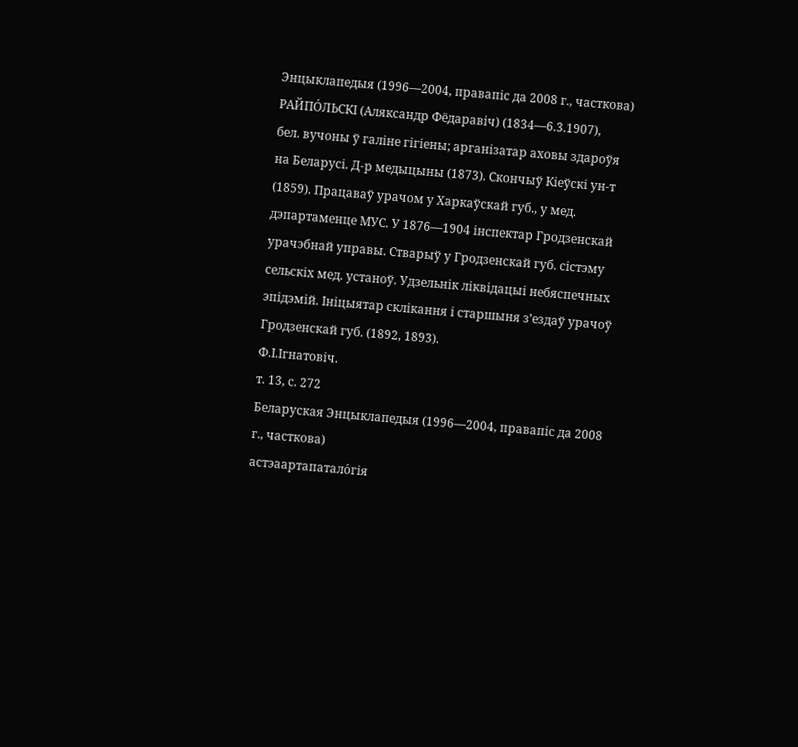Энцыклапедыя (1996—2004, правапіс да 2008 г., часткова)
РАЙПО́ЛЬСКІ (Аляксандр Фёдаравіч) (1834—6.3.1907),
бел. вучоны ў галіне гігіены; арганізатар аховы здароўя на Беларусі. Д-р медыцыны (1873). Скончыў Кіеўскі ун-т (1859). Працаваў урачом у Харкаўскай губ., у мед. дэпартаменце МУС. У 1876—1904 інспектар Гродзенскай урачэбнай управы. Стварыў у Гродзенскай губ. сістэму сельскіх мед. устаноў. Удзельнік ліквідацыі небяспечных эпідэмій. Ініцыятар склікання і старшыня з’ездаў урачоў Гродзенскай губ. (1892, 1893).
Ф.І.Ігнатовіч.
т. 13, с. 272
Беларуская Энцыклапедыя (1996—2004, правапіс да 2008 г., часткова)
астэаартапатало́гія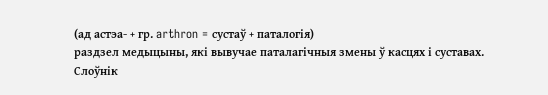(ад астэа- + гр. arthron = сустаў + паталогія)
раздзел медыцыны, які вывучае паталагічныя змены ў касцях і суставах.
Слоўнік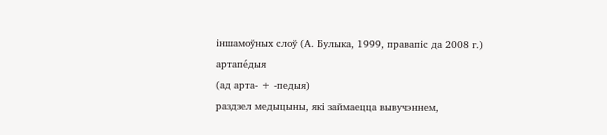іншамоўных слоў (А. Булыка, 1999, правапіс да 2008 г.)
артапе́дыя
(ад арта- + -педыя)
раздзел медыцыны, які займаецца вывучэннем,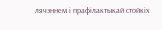лячэннем і прафілактыкай стойкіх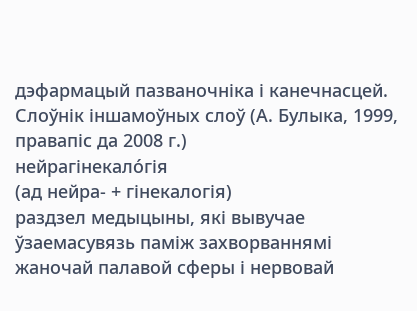дэфармацый пазваночніка і канечнасцей.
Слоўнік іншамоўных слоў (А. Булыка, 1999, правапіс да 2008 г.)
нейрагінекало́гія
(ад нейра- + гінекалогія)
раздзел медыцыны, які вывучае ўзаемасувязь паміж захворваннямі жаночай палавой сферы і нервовай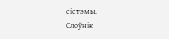сістэмы.
Слоўнік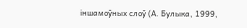іншамоўных слоў (А. Булыка, 1999,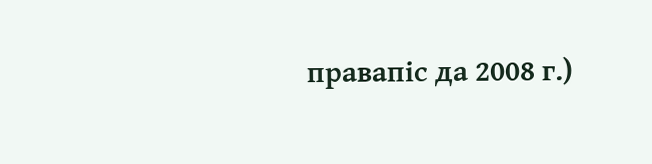правапіс да 2008 г.)